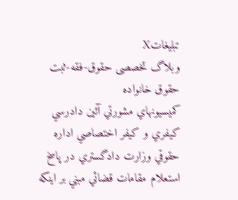تبليغاتX
وبلاگ تخصصی حقوق-فقه-ثبت حقوق خانواده
كميسيونهاي مشورتي آئين دادرسي كيفري و كيفر اختصاصي اداره حقوقي وزارت دادگستري در پاسخ استعلام مقامات قضائي مبني بر اينكه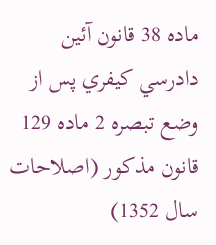ماده 38 قانون آئين دادرسي كيفري پس از وضع تبصره 2 ماده 129 قانون مذكور (اصلاحات سال 1352)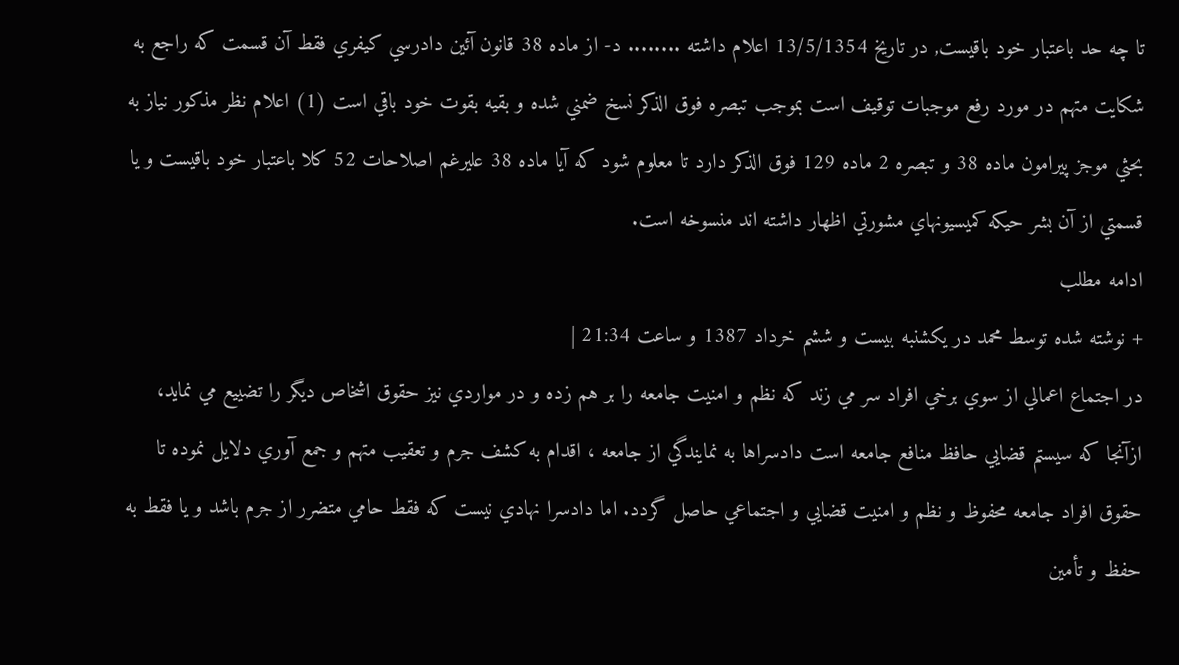تا چه حد باعتبار خود باقيست, در تاريخ 13/5/1354 اعلام داشته ........ د- از ماده 38 قانون آئين دادرسي كيفري فقط آن قسمت كه راجع به شكايت متهم در مورد رفع موجبات توقيف است بموجب تبصره فوق الذكر نسخ ضمني شده و بقيه بقوت خود باقي است (1) اعلام نظر مذكور نياز به بحثي موجز پيرامون ماده 38 و تبصره 2 ماده 129 فوق الذكر دارد تا معلوم شود كه آيا ماده 38 عليرغم اصلاحات 52 كلا باعتبار خود باقيست و يا قسمتي از آن بشر حيكه كميسيونهاي مشورتي اظهار داشته اند منسوخه است.
ادامه مطلب
+ نوشته شده توسط محمد در یکشنبه بیست و ششم خرداد 1387 و ساعت 21:34 |
در اجتماع اعمالي از سوي برخي افراد سر مي زند که نظم و امنيت جامعه را بر هم زده و در مواردي نيز حقوق اشخاص ديگر را تضييع مي نمايد، ازآنجا که سيستم قضايي حافظ منافع جامعه است دادسراها به نمايندگي از جامعه ، اقدام به کشف جرم و تعقيب متهم و جمع آوري دلايل نموده تا حقوق افراد جامعه محفوظ و نظم و امنيت قضايي و اجتماعي حاصل گردد. اما دادسرا نهادي نيست که فقط حامي متضرر از جرم باشد و يا فقط به حفظ و تأمين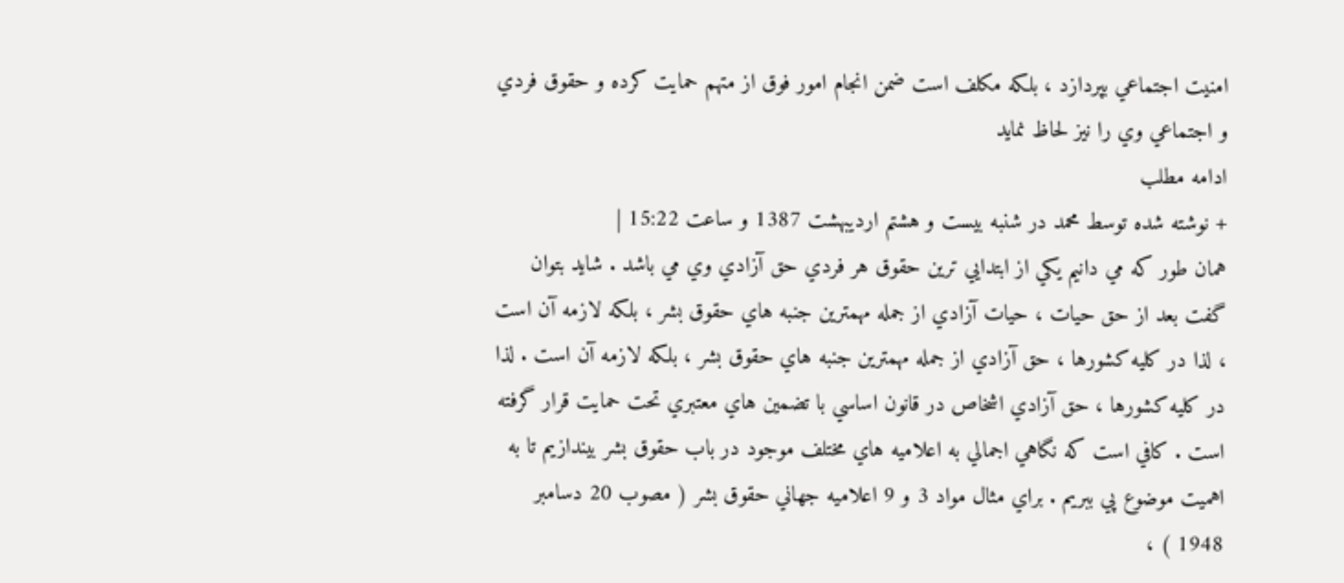امنيت اجتماعي بپردازد ، بلکه مکلف است ضمن انجام امور فوق از متهم حمايت کرده و حقوق فردي و اجتماعي وي را نيز لحاظ نمايد
ادامه مطلب
+ نوشته شده توسط محمد در شنبه بیست و هشتم اردیبهشت 1387 و ساعت 15:22 |
همان طور كه مي دانيم يكي از ابتدايي ترين حقوق هر فردي حق آزادي وي مي باشد . شايد بتوان گفت بعد از حق حيات ، حيات آزادي از جمله مهمترين جنبه هاي حقوق بشر ، بلكه لازمه آن است ، لذا در كليه كشورها ، حق آزادي از جمله مهمترين جنبه هاي حقوق بشر ، بلكه لازمه آن است . لذا در كليه كشورها ، حق آزادي اشخاص در قانون اساسي با تضمين هاي معتبري تحت حمايت قرار گرفته است . كافي است كه نگاهي اجمالي به اعلاميه هاي مختلف موجود در باب حقوق بشر بيندازيم تا به اهميت موضوع پي ببريم . براي مثال مواد 3 و 9 اعلاميه جهاني حقوق بشر ( مصوب 20 دسامبر 1948 ) ،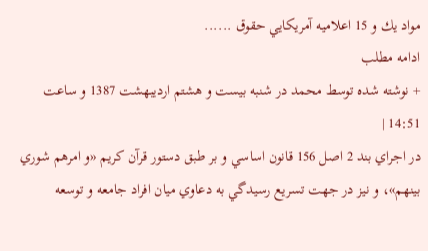مواد يك و 15 اعلاميه آمريكايي حقوق ......
ادامه مطلب
+ نوشته شده توسط محمد در شنبه بیست و هشتم اردیبهشت 1387 و ساعت 14:51 |
در اجراي بند 2 اصل 156 قانون اساسي و بر طبق دستور قرآن كريم «و امرهم شوري بينهم»، و نيز در جهت تسريع رسيدگي به دعاوي ميان افراد جامعه و توسعه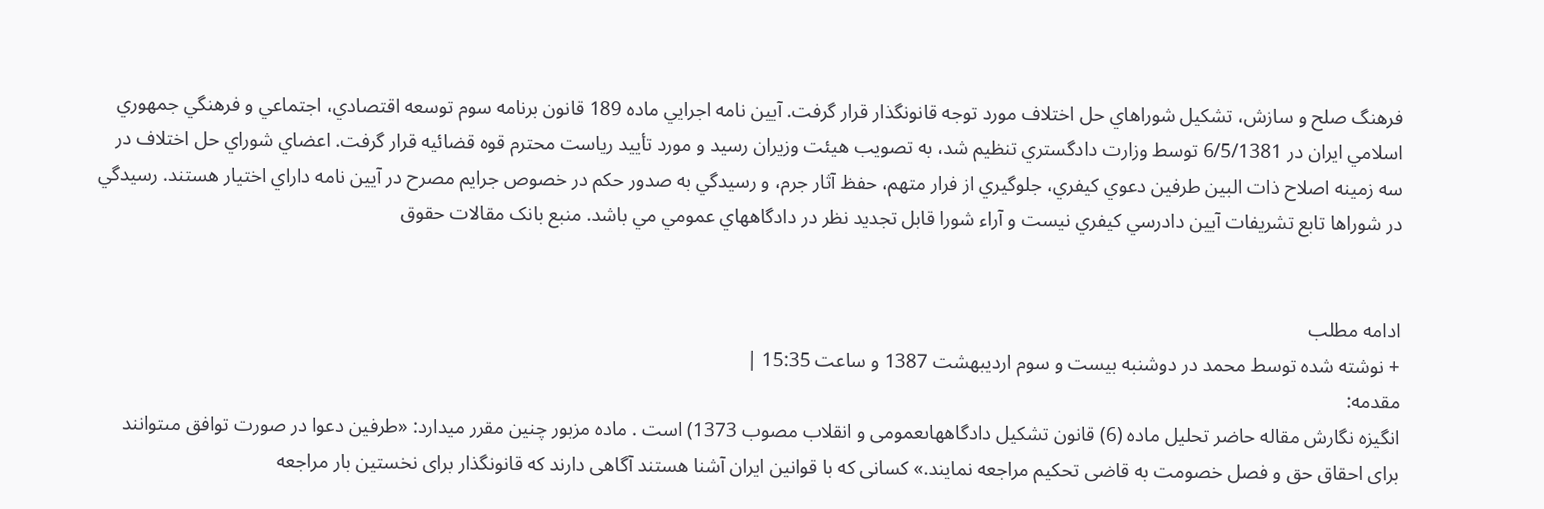فرهنگ صلح و سازش، تشكيل شوراهاي حل اختلاف مورد توجه قانونگذار قرار گرفت. آيين نامه اجرايي ماده 189 قانون برنامه سوم توسعه اقتصادي، اجتماعي و فرهنگي جمهوري اسلامي ايران در 6/5/1381 توسط وزارت دادگستري تنظيم شد، به تصويب هيئت وزيران رسيد و مورد تأييد رياست محترم قوه قضائيه قرار گرفت. اعضاي شوراي حل اختلاف در سه زمينه اصلاح ذات البين طرفين دعوي كيفري، جلوگيري از فرار متهم، حفظ آثار جرم، و رسيدگي به صدور حكم در خصوص جرايم مصرح در آيين نامه داراي اختيار هستند. رسيدگي در شوراها تابع تشريفات آيين دادرسي كيفري نيست و آراء شورا قابل تجديد نظر در دادگاههاي عمومي مي باشد. منبع بانک مقالات حقوق


ادامه مطلب
+ نوشته شده توسط محمد در دوشنبه بیست و سوم اردیبهشت 1387 و ساعت 15:35 |
مقدمه:
انگيزه نگارش مقاله حاضر تحليل ماده (6) قانون تشكيل دادگاههاىعمومى و انقلاب مصوب 1373) است . ماده مزبور چنين مقرر ميدارد: «طرفين دعوا در صورت توافق مىتوانند براى احقاق حق و فصل خصومت به قاضى تحكيم مراجعه نمايند.» كسانى كه با قوانين ايران آشنا هستند آگاهى دارند كه قانونگذار براى نخستين بار مراجعه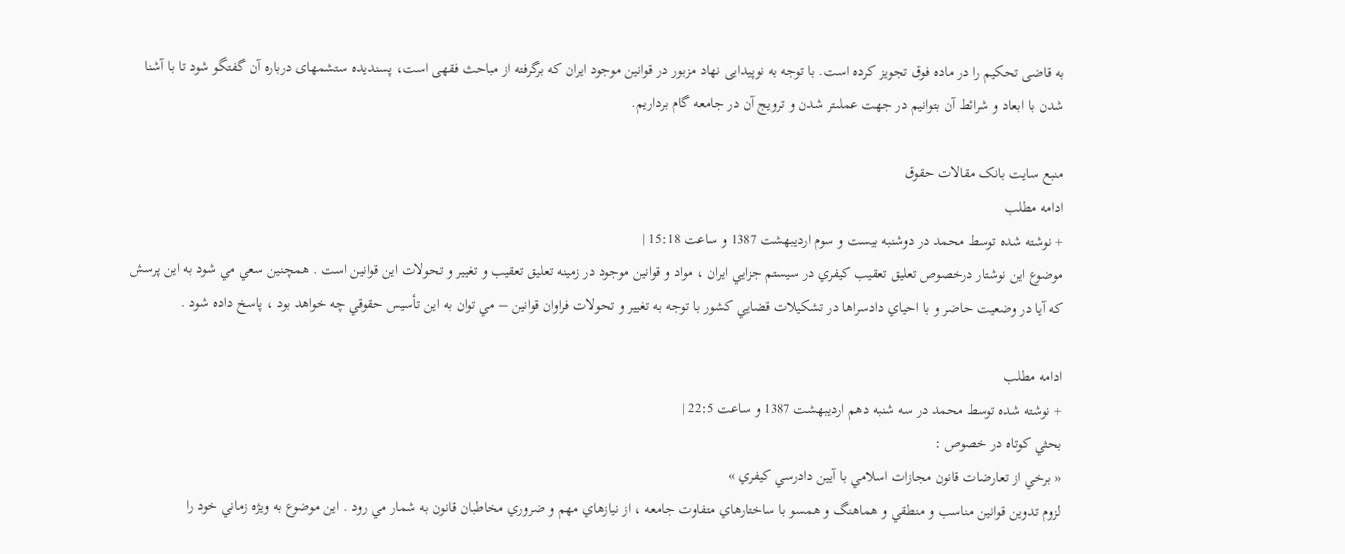به قاضى تحكيم را در ماده فوق تجويز كرده است. با توجه به نوپيدايى نهاد مزبور در قوانين موجود ايران كه برگرفته از مباحث فقهى است، پسنديده ستشمهاى درباره آن گفتگو شود تا با آشنا شدن با ابعاد و شرائط آن بتوانيم در جهت عملىتر شدن و ترويج آن در جامعه گام برداريم.

منبع سایت بانک مقالات حقوق
ادامه مطلب
+ نوشته شده توسط محمد در دوشنبه بیست و سوم اردیبهشت 1387 و ساعت 15:18 |
موضوع اين نوشتار درخصوص تعليق تعقيب كيفري در سيستم جزايي ايران ، مواد و قوانين موجود در زمينه تعليق تعقيب و تغيير و تحولات اين قوانين است . همچنين سعي مي شود به اين پرسش كه آيا در وضعيت حاضر و با احياي دادسراها در تشكيلات قضايي كشور با توجه به تغيير و تحولات فراوان قوانين – مي توان به اين تأسيس حقوقي چه خواهد بود ، پاسخ داده شود .

ادامه مطلب
+ نوشته شده توسط محمد در سه شنبه دهم اردیبهشت 1387 و ساعت 22:5 |
بحثي كوتاه در خصوص :
« برخي از تعارضات قانون مجازات اسلامي با آيين دادرسي كيفري »
لزوم تدوين قوانين مناسب و منطقي و هماهنگ و همسو با ساختارهاي متفاوت جامعه ، از نيازهاي مهم و ضروري مخاطبان قانون به شمار مي رود . اين موضوع به ويژه زماني خود را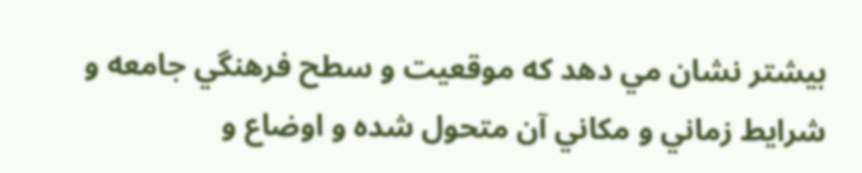بيشتر نشان مي دهد كه موقعيت و سطح فرهنگي جامعه و شرايط زماني و مكاني آن متحول شده و اوضاع و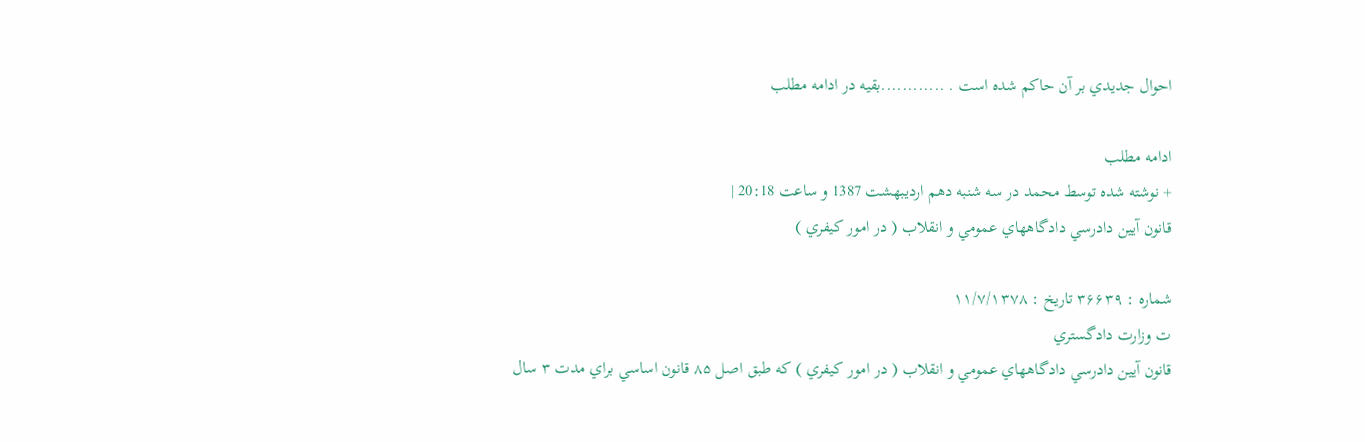احوال جديدي بر آن حاكم شده است . ............بقیه در ادامه مطلب

ادامه مطلب
+ نوشته شده توسط محمد در سه شنبه دهم اردیبهشت 1387 و ساعت 20:18 |
قانون آيين دادرسي دادگاههاي عمومي و انقلاب ( در امور كيفري )

شماره : ۳۶۶۳۹ تاريخ : ۱۱/۷/۱۳۷۸
ت وزارت دادگستري
قانون آيين دادرسي دادگاههاي عمومي و انقلاب ( در امور كيفري ) كه طبق اصل ۸۵ قانون اساسي براي مدت ۳ سال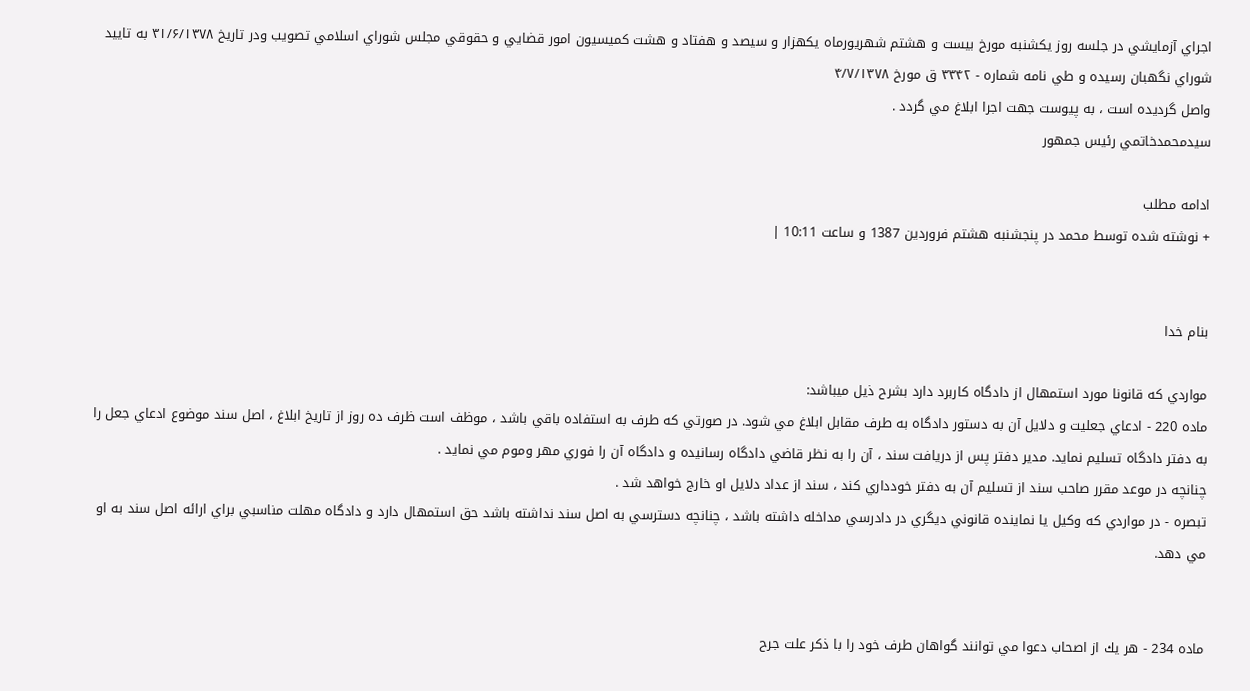اجراي آزمايشي در جلسه روز يكشنبه مورخ بيست و هشتم شهريورماه يكهزار و سيصد و هفتاد و هشت كميسيون امور قضايي و حقوقي مجلس شوراي اسلامي تصويب ودر تاريخ ۳۱/۶/۱۳۷۸ به تاييد شوراي نگهبان رسيده و طي نامه شماره - ۳۳۴۲ ق مورخ ۴/۷/۱۳۷۸
واصل گرديده است ، به پيوست جهت اجرا ابلاغ مي گردد .
سيدمحمدخاتمي رئيس جمهور

ادامه مطلب
+ نوشته شده توسط محمد در پنجشنبه هشتم فروردین 1387 و ساعت 10:11 |


بنام خدا

مواردي كه قانونا مورد استمهال از دادگاه كاربرد دارد بشرح ذيل ميباشد:
ماده 220 - ادعاي جعليت و دلايل آن به دستور دادگاه به طرف مقابل ابلاغ مي شود. در صورتي كه طرف به استفاده باقي باشد ، موظف است ظرف ده روز از تاريخ ابلاغ ، اصل سند موضوع ادعاي جعل را به دفتر دادگاه تسليم نمايد. مدير دفتر پس از دريافت سند ، آن را به نظر قاضي دادگاه رسانيده و دادگاه آن را فوري مهر وموم مي نمايد .
چنانچه در موعد مقرر صاحب سند از تسليم آن به دفتر خودداري كند ، سند از عداد دلايل او خارج خواهد شد .
تبصره - در مواردي كه وكيل يا نماينده قانوني ديگري در دادرسي مداخله داشته باشد ، چنانچه دسترسي به اصل سند نداشته باشد حق استمهال دارد و دادگاه مهلت مناسبي براي ارائه اصل سند به او مي دهد.


ماده 234 - هر يك از اصحاب دعوا مي توانند گواهان طرف خود را با ذكر علت جرح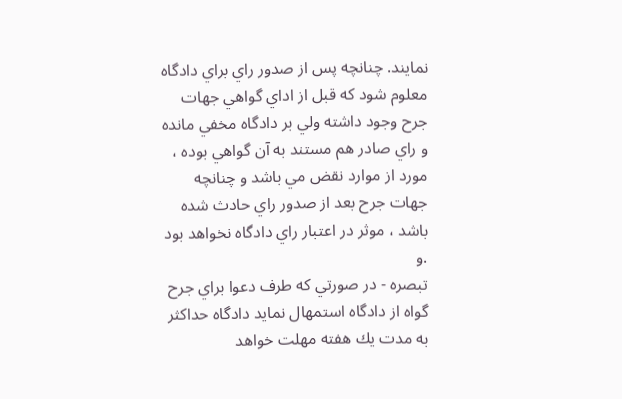نمايند. چنانچه پس از صدور راي براي دادگاه معلوم شود كه قبل از اداي گواهي جهات جرح وجود داشته ولي بر دادگاه مخفي مانده و راي صادر هم مستند به آن گواهي بوده ، مورد از موارد نقض مي باشد و چنانچه جهات جرح بعد از صدور راي حادث شده باشد ، موثر در اعتبار راي دادگاه نخواهد بود .و
تبصره - در صورتي كه طرف دعوا براي جرح گواه از دادگاه استمهال نمايد دادگاه حداكثر به مدت يك هفته مهلت خواهد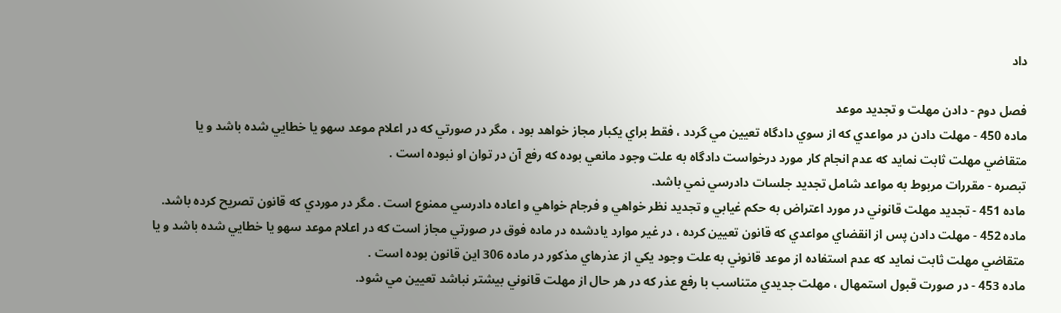داد

فصل دوم - دادن مهلت و تجديد موعد
ماده 450 - مهلت دادن در مواعدي كه از سوي دادگاه تعيين مي گردد ، فقط براي يكبار مجاز خواهد بود ، مگر در صورتي كه در اعلام موعد سهو يا خطايي شده باشد و يا متقاضي مهلت ثابت نمايد كه عدم انجام كار مورد درخواست دادگاه به علت وجود مانعي بوده كه رفع آن در توان او نبوده است .
تبصره - مقررات مربوط به مواعد شامل تجديد جلسات دادرسي نمي باشد.
ماده 451 - تجديد مهلت قانوني در مورد اعتراض به حكم غيابي و تجديد نظر خواهي و فرجام خواهي و اعاده دادرسي ممنوع است . مگر در موردي كه قانون تصريح كرده باشد.
ماده 452 - مهلت دادن پس از انقضاي مواعدي كه قانون تعيين كرده ، در غير موارد يادشده در ماده فوق در صورتي مجاز است كه در اعلام موعد سهو يا خطايي شده باشد و يا متقاضي مهلت ثابت نمايد كه عدم استفاده از موعد قانوني به علت وجود يكي از عذرهاي مذكور در ماده 306 اين قانون بوده است .
ماده 453 - در صورت قبول استمهال ، مهلت جديدي متناسب با رفع عذر كه در هر حال از مهلت قانوني بيشتر نباشد تعيين مي شود.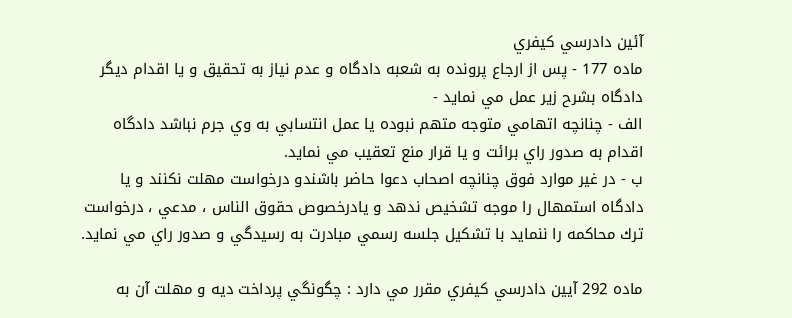آئين دادرسي كيفري
ماده 177 - پس از ارجاع پرونده به شعبه دادگاه و عدم نياز به تحقيق و يا اقدام ديگر دادگاه بشرح زير عمل مي نمايد -
الف - چنانچه اتهامي متوجه متهم نبوده يا عمل انتسابي به وي جرم نباشد دادگاه اقدام به صدور راي برائت و يا قرار منع تعقيب مي نمايد.
ب - در غير موارد فوق چنانچه اصحاب دعوا حاضر باشندو درخواست مهلت نكنند و يا دادگاه استمهال را موجه تشخيص ندهد و يادرخصوص حقوق الناس ، مدعي ، درخواست ترك محاكمه را ننمايد با تشكيل جلسه رسمي مبادرت به رسيدگي و صدور راي مي نمايد.

ماده 292 آيين دادرسي كيفري مقرر مي دارد : چگونگي پرداخت ديه و مهلت آن به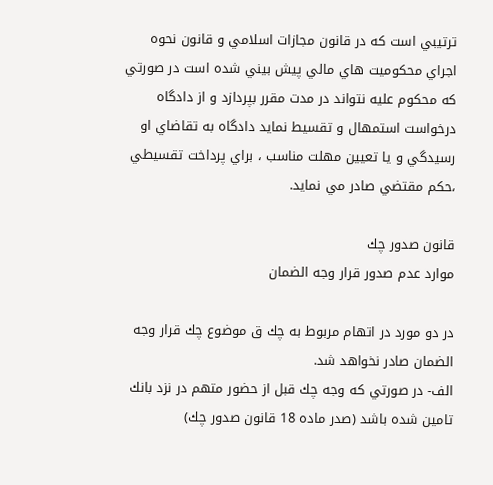ترتيبي است كه در قانون مجازات اسلامي و قانون نحوه اجراي محكوميت هاي مالي پيش بيني شده است در صورتي كه محكوم عليه نتواند در مدت مقرر بپردازد و از دادگاه درخواست استمهال و تقسيط نمايد دادگاه به تقاضاي او رسيدگي و يا تعيين مهلت مناسب ، براي پرداخت تقسيطي ،حكم مقتضي صادر مي نمايد.

قانون صدور چك
موارد عدم صدور قرار وجه الضمان

در دو مورد در اتهام مربوط به چك ق موضوع چك قرار وجه الضمان صادر نخواهد شد.
الف- در صورتي كه وجه چك قبل از حضور متهم در نزد بانك تامين شده باشد (صدر ماده 18 قانون صدور چك)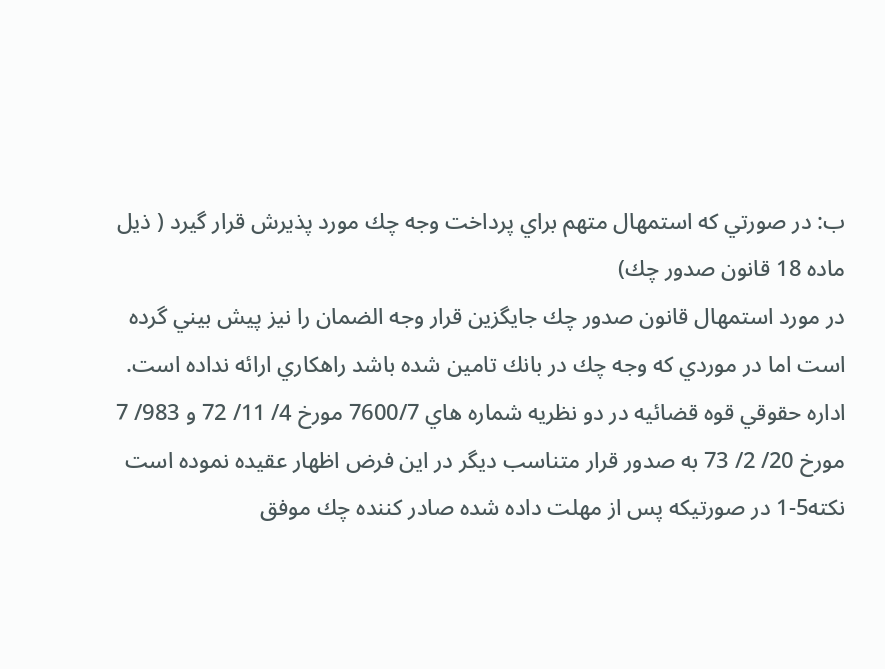ب: در صورتي كه استمهال متهم براي پرداخت وجه چك مورد پذيرش قرار گيرد ( ذيل ماده 18 قانون صدور چك)
در مورد استمهال قانون صدور چك جايگزين قرار وجه الضمان را نيز پيش بيني گرده است اما در موردي كه وجه چك در بانك تامين شده باشد راهكاري ارائه نداده است. اداره حقوقي قوه قضائيه در دو نظريه شماره هاي 7600/7 مورخ 4/ 11/ 72 و 983/ 7 مورخ 20/ 2/ 73 به صدور قرار متناسب ديگر در اين فرض اظهار عقيده نموده است نكته5-1 در صورتيكه پس از مهلت داده شده صادر كننده چك موفق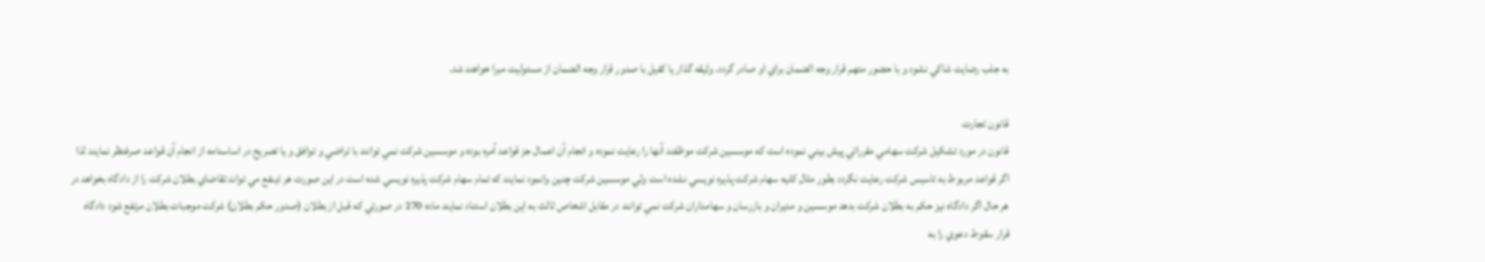به جلب رضايت شاكي نشود و با حضور متهم قرار وجه الضمان براي او صادر گردد. وثيقه گذار يا كفيل با صدور قرار وجه الضمان از مسئوليت مبرا خواهند شد.

قانون تجارت
قانون در مورد تشكيل شركت سهامي مقرراتي پيش بيني نموده است كه موسسين شركت موظفند آنها را رعايت نموده و انجام آن اعمال جز قواعد آمره بوده و موسسين شركت نمي توانند با تراضي و توافق و يا تصريح در اساسنامه از انجام آن قواعد صرفنظر نمايند لذا اگر قواعد مربوط به تاسيس شركت رعايت نگردد بطور مثال كليه سهام شركت پذيره نويسي نشده است ولي موسسين شركت چنين وانمود نمايند كه تمام سهام شركت پذيره نويسي شده است در اين صورت هر ذينفع مي تواند تقاضاي بطلان شركت را از دادگاه بخواهد در هر حال اگر دادگاه نيز حكم به بطلان شركت بدهد موسسين و مديران و بازرسان و سهامداران شركت نمي توانند در مقابل اشخاص ثالث به اين بطلان استناد نمايند ماده 270 در صورتي كه قبل از بطلان (صدور حكم بطلان) شركت موجبات بطلان مرتفع شود دادگاه قرار سقوط دعوي را به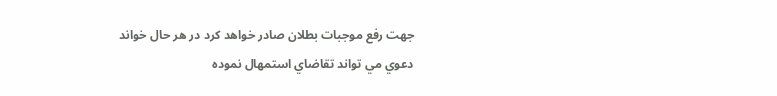جهت رفع موجبات بطلان صادر خواهد كرد در هر حال خواند دعوي مي تواند تقاضاي استمهال نموده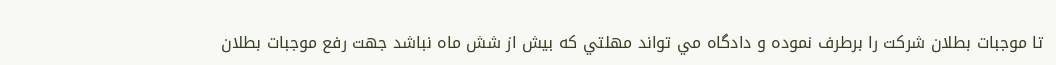تا موجبات بطلان شركت را برطرف نموده و دادگاه مي تواند مهلتي كه بيش از شش ماه نباشد جهت رفع موجبات بطلان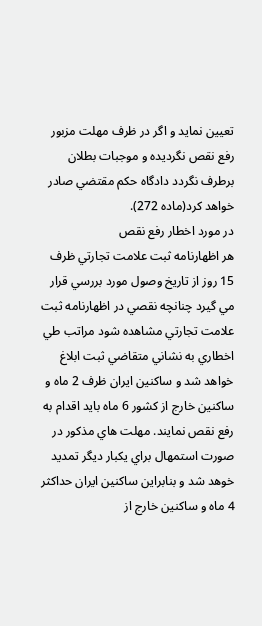تعيين نمايد و اگر در ظرف مهلت مزبور رفع نقص نگرديده و موجبات بطلان برطرف نگردد دادگاه حكم مقتضي صادر خواهد كرد(ماده 272).
در مورد اخطار رفع نقص
هر اظهارنامه ثبت علامت تجارتي ظرف 15 روز از تاريخ وصول مورد بررسي قرار مي گيرد چنانچه نقصي در اظهارنامه ثبت علامت تجارتي مشاهده شود مراتب طي اخطاري به نشاني متقاضي ثبت ابلاغ خواهد شد و ساكنين ايران ظرف 2 ماه و ساكنين خارج از كشور 6 ماه بايد اقدام به رفع نقص نمايند. مهلت هاي مذكور در صورت استمهال براي يكبار ديگر تمديد خوهد شد و بنابراين ساكنين ايران حداكثر 4 ماه و ساكنين خارج از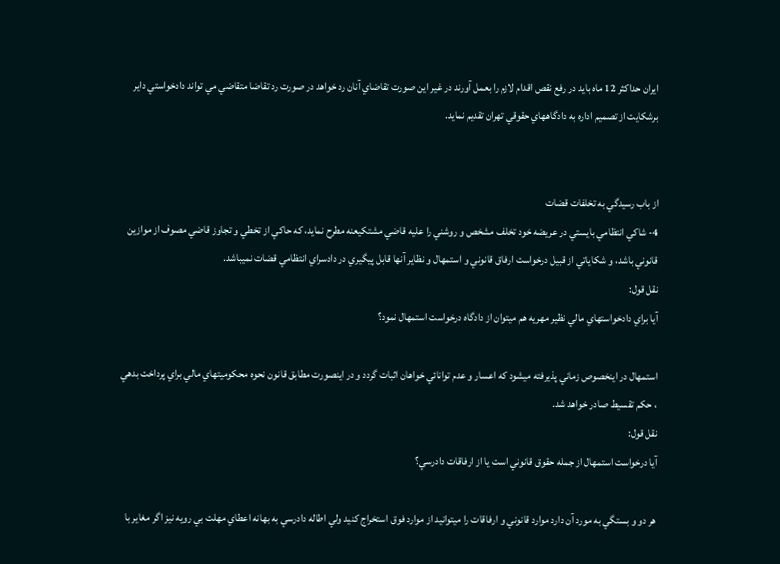ايران حداكثر 12 ماه بايد در رفع نقص اقدام لازم را بعمل آورند در غير اين صورت تقاضاي آنان رد خواهد در صورت رد تقاضا متقاضي مي تواند دادخواستي داير برشكايت از تصميم اداره به دادگاههاي حقوقي تهران تقديم نمايد.


از باب رسيدگي به تخلفات قضات
4- شاكي انتظامي بايستي در عريضه خود تخلف مشخص و روشني را عليه قاضي مشتكيعنه مطرح نمايد، كه حاكي از تخطي و تجاوز قاضي مصوف از موازين قانوني باشد، و شكاياتي از قبيل درخواست ارفاق قانوني و استمهال و نظاير آنها قابل پيگيري در دادسراي انتظامي قضات نميباشد.
نقل قول:
آيا براي دادخواستهاي مالي نظير مهريه هم ميتوان از دادگاه درخواست استمهال نمود؟

استمهال در اينخصوص زماني پذيرفته ميشود كه اعسار و عدم توانائي خواهان اثبات گردد و در اينصورت مطابق قانون نحوه محكوميتهاي مالي براي پرداخت بدهي ، حكم تقسيط صادر خواهد شد.
نقل قول:
آيا درخواست استمهال از جمله حقوق قانوني است يا از ارفاقات دادرسي؟

هر دو و بستگي به مورد آن دارد موارد قانوني و ارفاقات را ميتوانيد از موارد فوق استخراج كنيد ولي اطاله دادرسي به بهانه اعطاي مهلت بي رويه نيز اگر مغاير با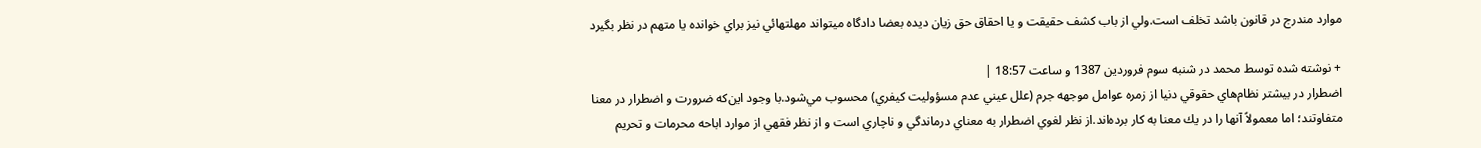موارد مندرج در قانون باشد تخلف است.ولي از باب كشف حقيقت و يا احقاق حق زيان ديده بعضا دادگاه ميتواند مهلتهائي نيز براي خوانده يا متهم در نظر بگيرد

+ نوشته شده توسط محمد در شنبه سوم فروردین 1387 و ساعت 18:57 |
اضطرار در بيشتر نظام‌هاي حقوقي دنيا از زمره عوامل موجهه جرم (علل عيني عدم مسؤوليت كيفري) محسوب مي‌شود.با وجود اين‌‌كه ضرورت و اضطرار در معنا متفاوتند؛ اما معمولا‌ً آنها را در يك معنا به كار برده‌اند.از نظر لغوي اضطرار به معناي درماندگي و ناچاري است و از نظر فقهي از موارد اباحه محرمات و تحريم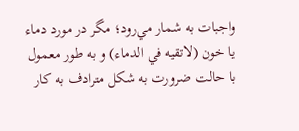واجبات به شمار مي‌رود؛ مگر در مورد دماء يا خون (لا‌تقيه في الدماء) و به طور معمول با حالت ضرورت به شكل مترادف به كار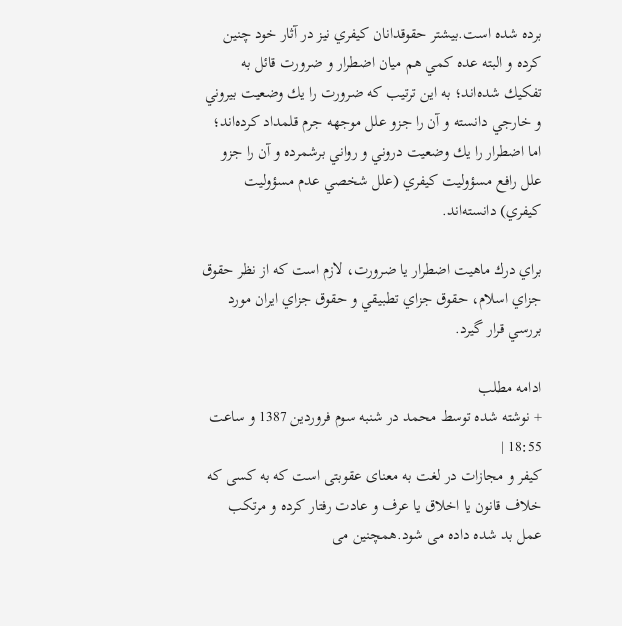برده شده است.بيشتر حقوقدانان كيفري نيز در آثار خود چنين كرده و البته عده كمي هم ميان اضطرار و ضرورت قائل به تفكيك شده‌اند؛ به اين ترتيب كه ضرورت را يك وضعيت بيروني و خارجي دانسته و آن را جزو ‌علل موجهه جرم قلمداد كرده‌اند؛ اما اضطرار را يك وضعيت دروني و رواني برشمرده و آن را جزو علل رافع مسؤوليت كيفري (علل شخصي عدم مسؤوليت كيفري) دانسته‌اند.

براي درك ماهيت اضطرار يا ضرورت، لا‌زم است كه از نظر حقوق جزاي اسلا‌م، حقوق جزاي تطبيقي و حقوق جزاي ايران مورد بررسي قرار گيرد.

ادامه مطلب
+ نوشته شده توسط محمد در شنبه سوم فروردین 1387 و ساعت 18:55 |
کیفر و مجازات در لغت به معنای عقوبتی است که به کسی که خلاف قانون یا اخلاق یا عرف و عادت رفتار کرده و مرتکب عمل بد شده داده می شود.همچنین می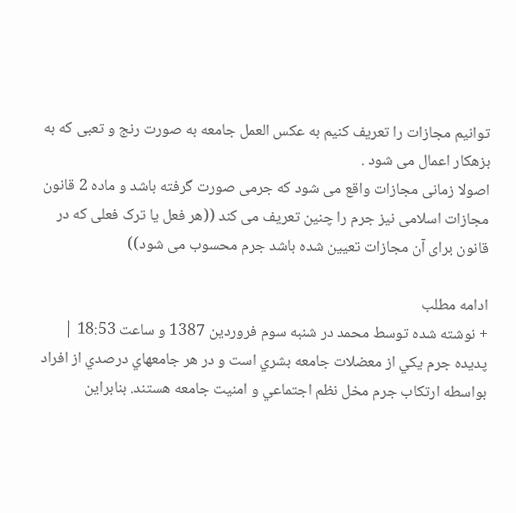توانیم مجازات را تعریف کنیم به عکس العمل جامعه به صورت رنج و تعبی که به بزهکار اعمال می شود .
اصولا زمانی مجازات واقع می شود که جرمی صورت گرفته باشد و ماده 2 قانون مجازات اسلامی نیز جرم را چنین تعریف می کند ((هر فعل یا ترک فعلی که در قانون برای آن مجازات تعیین شده باشد جرم محسوب می شود))

ادامه مطلب
+ نوشته شده توسط محمد در شنبه سوم فروردین 1387 و ساعت 18:53 |
پديده جرم يكي از معضلات جامعه بشري است و در هر جامعهاي درصدي از افراد بواسطه ارتكاب جرم مخل نظم اجتماعي و امنيت جامعه هستند. بنابراين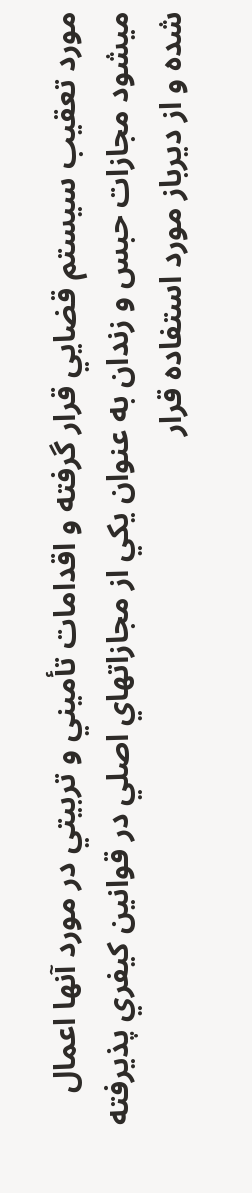مورد تعقيب سيستم قضايي قرار گرفته و اقدامات تأميني و تربيتي در مورد آنها اعمال ميشود مجازات حبس و زندان به عنوان يكي از مجازاتهاي اصلي در قوانين كيفري پذيرفته شده و از ديرباز مورد استفاده قرار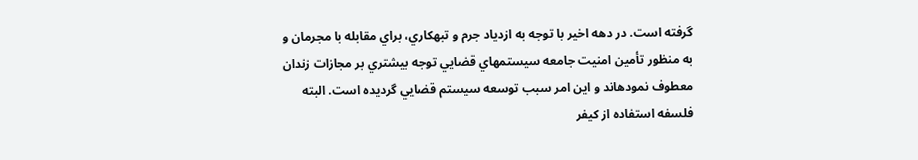گرفته است. در دهه اخير با توجه به ازدياد جرم و تبهكاري، براي مقابله با مجرمان و به منظور تأمين امنيت جامعه سيستمهاي قضايي توجه بيشتري بر مجازات زندان معطوف نمودهاند و اين امر سبب توسعه سيستم قضايي گرديده است. البته فلسفه استفاده از كيفر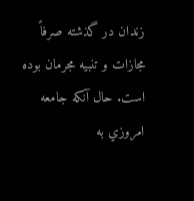زندان در گذشته صرفاً مجازات و تنبيه مجرمان بوده است. حال آنكه جامعه امروزي به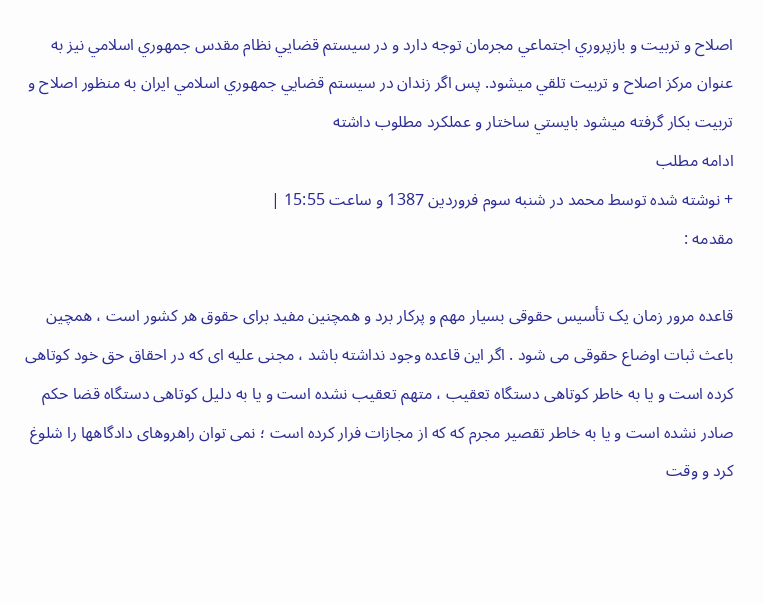اصلاح و تربيت و بازپروري اجتماعي مجرمان توجه دارد و در سيستم قضايي نظام مقدس جمهوري اسلامي نيز به عنوان مركز اصلاح و تربيت تلقي ميشود. پس اگر زندان در سيستم قضايي جمهوري اسلامي ايران به منظور اصلاح و تربيت بكار گرفته ميشود بايستي ساختار و عملكرد مطلوب داشته
ادامه مطلب
+ نوشته شده توسط محمد در شنبه سوم فروردین 1387 و ساعت 15:55 |
مقدمه :

قاعده مرور زمان یک تأسیس حقوقی بسیار مهم و پرکار برد و همچنین مفید برای حقوق هر کشور است ، همچین باعث ثبات اوضاع حقوقی می شود . اگر این قاعده وجود نداشته باشد ، مجنی علیه ای که در احقاق حق خود کوتاهی کرده است و یا به خاطر کوتاهی دستگاه تعقیب ، متهم تعقیب نشده است و یا به دلیل کوتاهی دستگاه قضا حکم صادر نشده است و یا به خاطر تقصیر مجرم که که از مجازات فرار کرده است ؛ نمی توان راهروهای دادگاهها را شلوغ کرد و وقت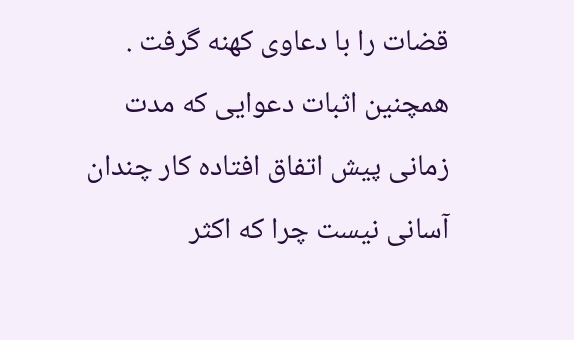قضات را با دعاوی کهنه گرفت . همچنین اثبات دعوایی که مدت زمانی پیش اتفاق افتاده کار چندان آسانی نیست چرا که اکثر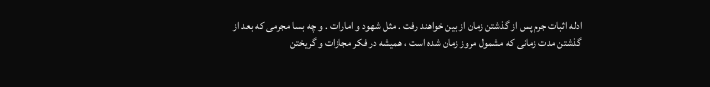ادله اثبات جرم پس از گذشتن زمان از بین خواهند رفت . مثل شهود و امارات . و چه بسا مجرمی که بعد از گذشتن مدت زمانی که مشمول مروز زمان شده است ، همیشه در فکر مجازات و گریختن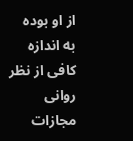از او بوده به اندازه کافی از نظر روانی مجازات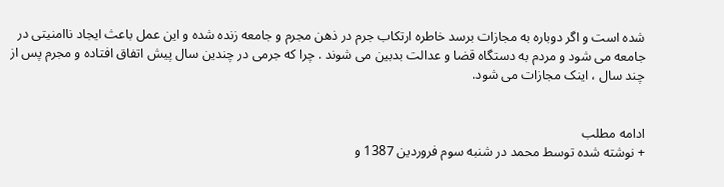شده است و اگر دوباره به مجازات برسد خاطره ارتکاب جرم در ذهن مجرم و جامعه زنده شده و این عمل باعث ایجاد ناامنیتی در جامعه می شود و مردم به دستگاه قضا و عدالت بدبین می شوند . چرا که جرمی در چندین سال پیش اتفاق افتاده و مجرم پس از چند سال ، اینک مجازات می شود.


ادامه مطلب
+ نوشته شده توسط محمد در شنبه سوم فروردین 1387 و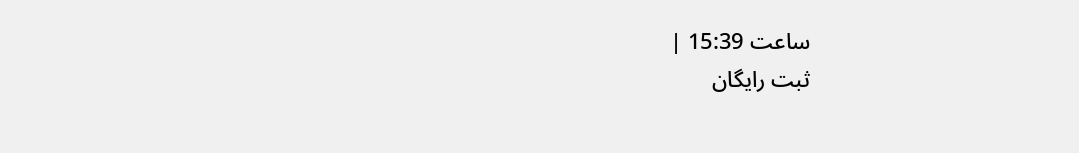ساعت 15:39 |
ثبت رایگان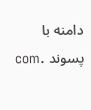دامنه با پسوند .com